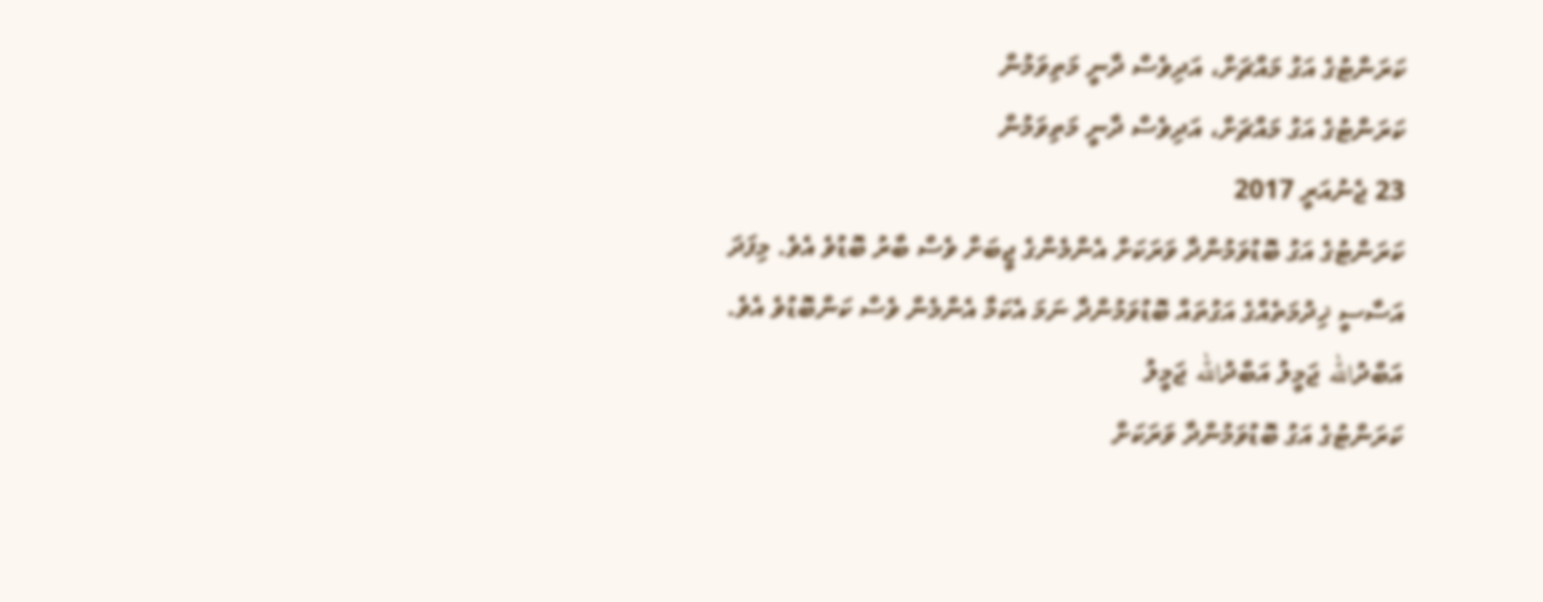ކަރަންޓުގެ އަގު މައްޗަށް، އަދިވެސް ދާނީ މަތިވަމުން
ކަރަންޓުގެ އަގު މައްޗަށް، އަދިވެސް ދާނީ މަތިވަމުން
23 ޖެނުއަރީ 2017
ކަރަންޓުގެ އަގު ބޮޑުވަމުންދާ ވަރަކަށް އެންމެންގެ ޖީބަށް ވެސް ބާރު ބޮޑުވެ އެވެ. މިފަދަ އަސާސީ ޚިދުމަތެއްގެ އަގުތައް ބޮޑުވަމުންދާ ނަމަ އެކަމާ އެންމެން ވެސް ކަންބޮޑުވެ އެވެ.
އަބްދުالله ޖަމީލު އަބްދުالله ޖަމީލު
ކަރަންޓުގެ އަގު ބޮޑުވަމުންދާ ވަރަކަށް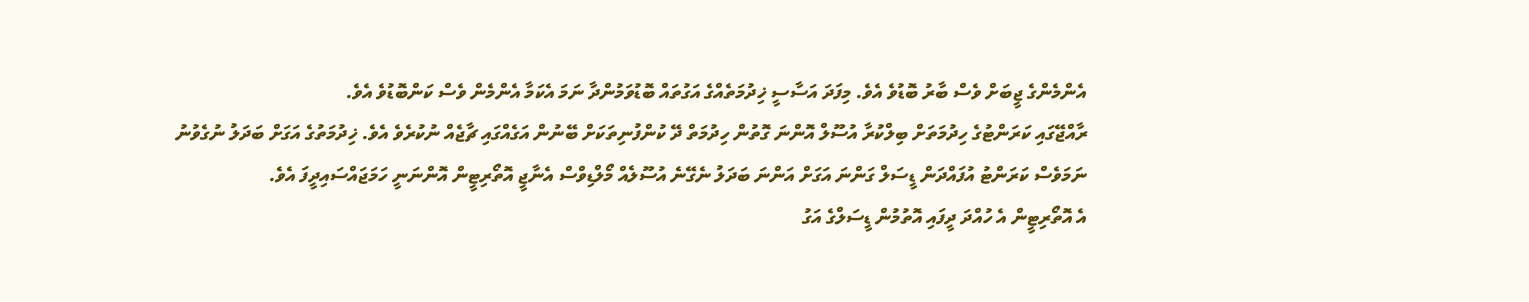އެންމެންގެ ޖީބަށް ވެސް ބާރު ބޮޑުވެ އެވެ. މިފަދަ އަސާސީ ޚިދުމަތެއްގެ އަގުތައް ބޮޑުވަމުންދާ ނަމަ އެކަމާ އެންމެން ވެސް ކަންބޮޑުވެ އެވެ.
ރާއްޖޭގައި ކަރަންޓުގެ ހިދުމަތަށް ބިލްކުރާ އުސޫލް އޮންނަ ގޮތުން ހިދުމަތް ދޭ ކުންފުނިތަކަށް ބޭނުން އަގެއްގައި ޗާޖެއް ނުކުރެވެ އެވެ. ޚިދުމަތުގެ އަގަށް ބަދަލު ނުގެވުނު ނަމަވެސް ކަރަންޓު އުފައްދަން ޑީސަލް ގަންނަ އަގަށް އަންނަ ބަދަލު ނެގޭނެ އުސޫލެއް މޯލްޑިވްސް އެނާޖީ އޮތޯރިޓީން އޮންނަނީ ހަމަޖައްސައިދީފަ އެވެ.
އެ އޮތޯރިޓީން އެ ހުއްދަ ދީފައި އޮތުމުން ޑީސަލްގެ އަގު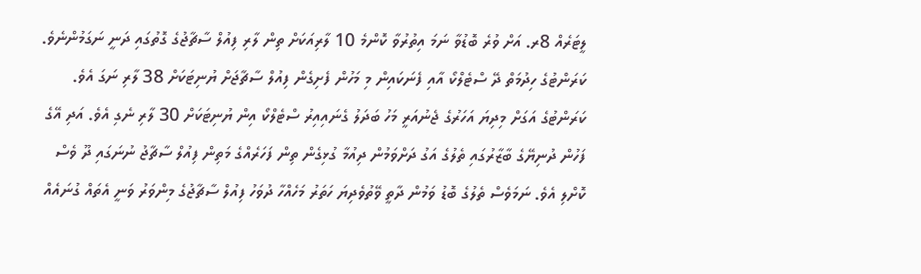ލީޓަރެއް 8ރ. އަށް ވުރެ ބޮޑުވާ ނަމަ އިތުރުވާ ކޮންމެ 10 ލާރިއަކަށް ތިން ލާރި ފިއުލް ސާޗާޖުގެ ގޮތުގައި ދަނީ ނަގަމުންނެވެ. ކަރަންޓުގެ ހިދުމަތް ދޭ ސްޓެލްކޯ އާއި ފެނަކައިން މި މަހުން ފެށިގެން ފިއުލް ސާޗާޖަށް ޔުނިޓަކަށް 38 ލާރި ނަގަ އެވެ.
ކަރަންޓުގެ އަގަށް މިދިޔަ އަހަރުގެ ޖެނުއަރީ މަހު ބަދަލު ގެނައިއިރު ސްޓެލްކޯ އިން ޔުނިޓަކަށް 30 ލާރި ނެގި އެވެ. އަދި އޭގެ ފަހުން ދުނިޔޭގެ ބާޒާރުގައި ތެލުގެ އަގު ދަށްވަމުން ދިއުމާ ގުޅިގެން ތިން ފަހަރެއްގެ މަތިން ފިއުލް ސާޗާޖު ނުނަގައި ދޫ ވެސް ކޮށްލި އެވެ. ނަމަވެސް ތެލުގެ ބޮޑު ވަމުން ދާތީ ވޭތުވެދިޔަ ހަތަރު މަހެއްހާ ދުވަހު ފިއުލް ސާޗާޖުގެ މިންވަރު ވަނީ އެތައް ގުނައެއް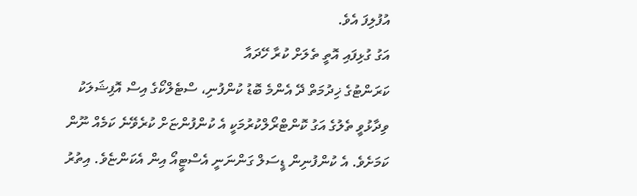އުފުލިފަ އެވެ.
އަގު ގުޅިފައި އޮތީ ތެލަށް ކުރާ ހޭދައާ
ކަރަންޓުގެ ޚިދުމަތް ދޭ އެންމެ ބޮޑު ކުންފުނި، ސްޓެލްކޯގެ އިސް އޮފިޝަލަކު ވިދާޅުވީ ތެލުގެ އަގު ކޮންޓްރޯލްކުރުމަކީ އެ ކުންފުންޏަށް ކުރެވޭނެ ކަމެއް ނޫން ކަމަށެވެ. އެ ކުންފުނިން ޑީސަލް ގަންނަނީ އެސްޓީއޯ އިން އެކަންޏެވެ. އިތުރު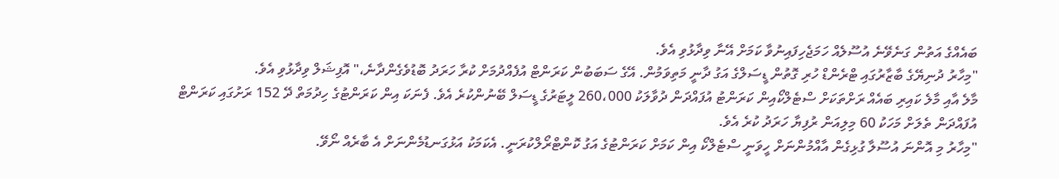ބައެއްގެ އަތުން ގަނެވޭނެ އުސޫލެއް ހަމަޖެހިފައިނުވާ ކަމަށް އޭނާ ވިދާޅުވި އެވެ.
"މިހާރު ދުނިޔޭގެ ބާޒާރުގައި ޓްރެންޑް ހުރި ގޮތުން ޑީސަލްގެ އަގު ދާނީ މަތިވަމުން. އޭގެ ސަބަބުން ކަރަންޓް އުފެއްދުމަށް ކުރާ ހަރަދު ބޮޑުވެގެންދާނެ،" އޮފިޝަލް ވިދާޅުވި އެވެ.
މާލެ އާއި މާލެ ކައިރި ބައެއް ރަށްތަކަށް ސްޓެލްކޯއިން ކަރަންޓު އުފައްދަން ދުވާލަކު 260،000 ލީޓަރުގެ ޑީސަލް ބޭނުންކުރެ އެވެ. ފެނަކަ އިން ކަރަންޓުގެ ހިދުމަތް ދޭ 152 ރަށުގައި ކަރަންޓް އުފައްދަން ތެލަށް މަހަކު 60 މިލިއަން ރުފިޔާ ހަރަދު ކުރެ އެވެ.
"މިހާރު މި އޮންނަ އުސޫލާ ގުޅިގެން އާއްމުންނަށް ހީވަނީ ސްޓެލްކޯ އިން ކަމަށް ކަރަންޓުގެ އަގު ކޮންޓްރޯލްކުރަނީ. އެކަމަކު އަޅުގަނޑުމެންނަށް އެ ބާރެއް ނޯވޭ.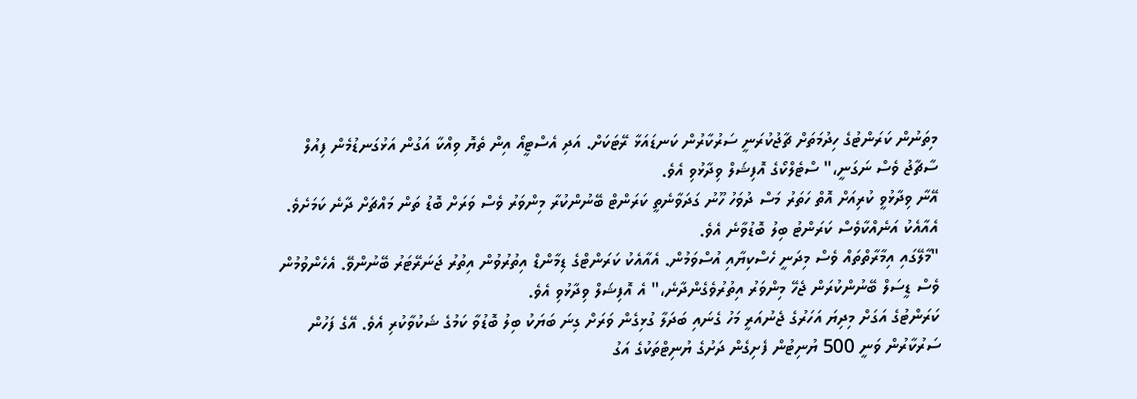މިތަނުން ކަރަންޓުގެ ހިދުމަތަށް ޗާޖުކުރަނީ ސަރުކާރުން ކަނޑައަޅާ ރޭޓަކަށް. އަދި އެސްޓީއޯ އިން ތެޔޮ ވިއްކާ އަގުން އަޅުގަނޑުމެން ފިއުލް ސާޗާޖު ވެސް ނަގަނީ،" ސްޓެލްކޯގެ އޮފިޝަލް ވިދާޅުވި އެވެ.
އޭނާ ވިދާޅުވީ ކުރިއަށް އޮތް ހަތަރު މަސް ދުވަހު ހޫނު ގަދަވާނެތީ ކަރަންޓް ބޭނުންކުރާ މިންވަރު ވެސް ވަރަށް ބޮޑު ތަން މައްޗަށް ދާނެ ކަމަށެވެ. އެއާއެކު އަނެއްކާވެސް ކަރަންޓު ބިލު ބޮޑުވާނެ އެވެ.
"މާލޭގައި އިމާރާތްތައް ވެސް މިދަނީ ހެސްކިޔާއި އުސްވަމުން. އެއާއެކު ކަރަންޓްގެ ޑިމާންޑް އިތުރުވުން އިތުރު ޖަނަރޭޓަރު ބޭނުންވޭ. އެހެންވުމުން ވެސް ޑީސަލް ބޭނުންކުރަން ޖެހޭ މިންވަރު އިތުރުވެގެންދާނެ،" އެ އޮފިޝަލް ވިދާޅުވި އެވެ.
ކަރަންޓުގެ އަގަށް މިދިޔަ އަހަރުގެ ޖެނުއަރީ މަހު ގެނައި ބަދަލާ ގުޅިގެން ވަރަށް ގިނަ ބަޔަކު ބިލު ބޮޑުވާ ކަމުގެ ޝަކުވާކުރި އެވެ. އޭގެ ފަހުން ސަރުކާރުން ވަނީ 500 ޔުނިޓުން ފެށިގެން ދަށުގެ ޔުނިޓްތަކުގެ އަގު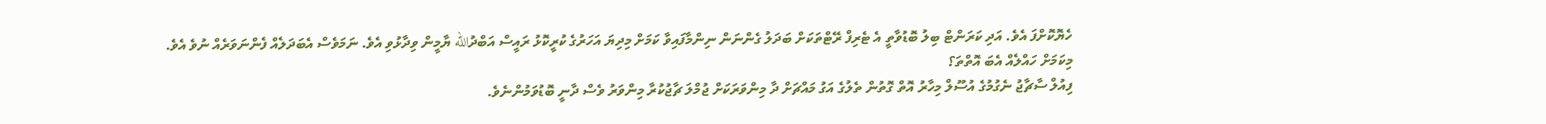ހެޔޮކޮށްފަ އެވެ. އަދި ކަރަންޓް ބިލު ބޮޑުވާތީ އެ ޓެރިފް ރޭޓްތަކަށް ބަދަލު ގެންނަން ނިންމާފައިވާ ކަމަށް މިދިޔަ އަހަރުގެ ކުރީކޮޅު ރައީސް އަބްދުالله ޔާމީން ވިދާޅުވި އެވެ. ނަމަވެސް އެބަދަލެއް ފެންނަވަރެއް ނުވެ އެވެ.
މިކަމަށް ހައްލެއް އެބަ އޮތްތަ؟
ފިއުލް ސާޗާޖު ނެގުމުގެ އުސޫލް މިހާރު އޮތް ގޮތުން ތެލުގެ އަގު މައްޗަށް ދާ މިންވަރަކަށް ޖުމްލަ ޗާޖުކުރާ މިންވަރު ވެސް ދާނީ ބޮޑުވަމުންނެވެ.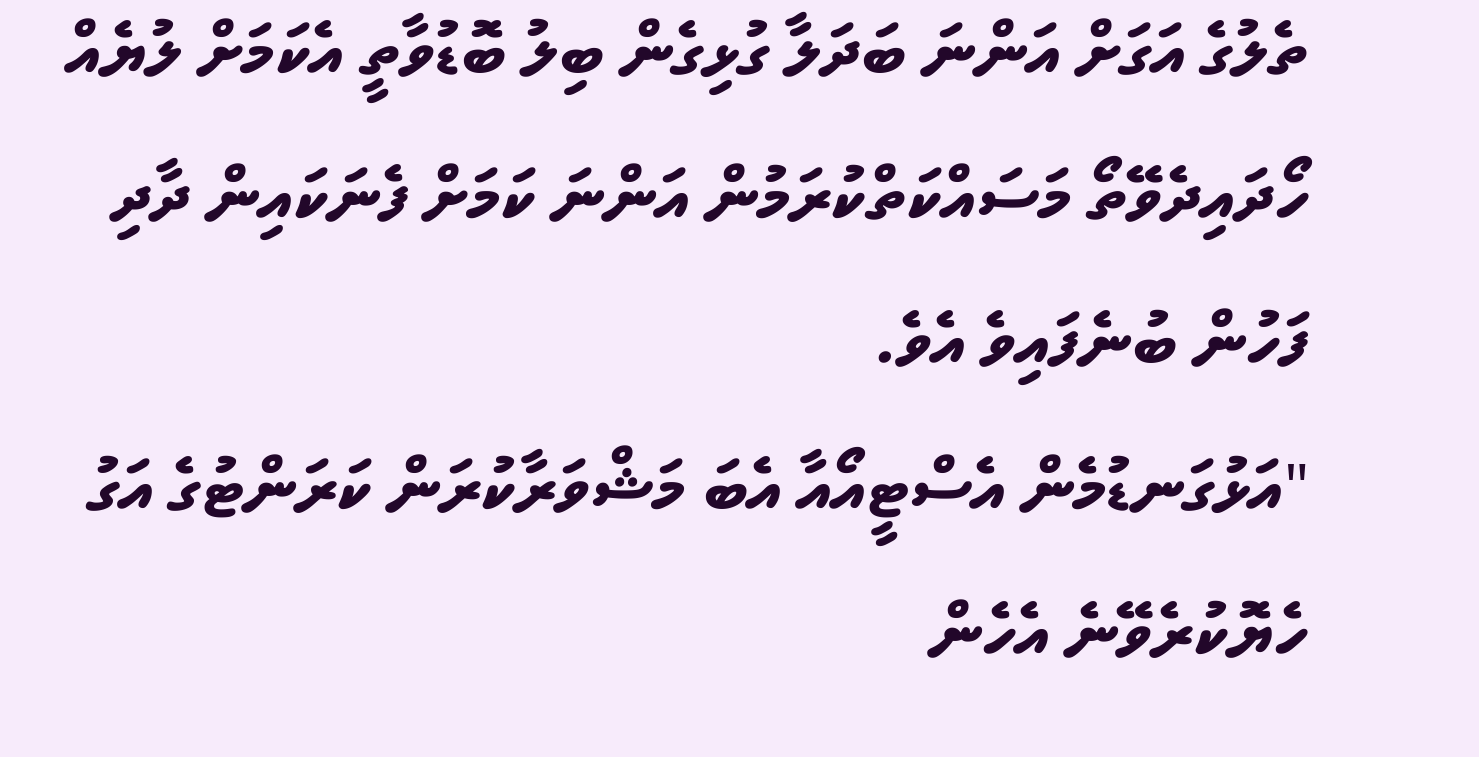ތެލުގެ އަގަށް އަންނަ ބަދަލާ ގުޅިގެން ބިލު ބޮޑުވާތީ އެކަމަށް ލުޔެއް ހޯދައިދެވޭތޯ މަސައްކަތްކުރަމުން އަންނަ ކަމަށް ފެނަކައިން ދާދި ފަހުން ބުނެފައިވެ އެވެ.
"އަޅުގަނޑުމެން އެސްޓީއޯއާ އެބަ މަޝްވަރާކުރަން ކަރަންޓުގެ އަގު ހެޔޮކުރެވޭނެ އެހެން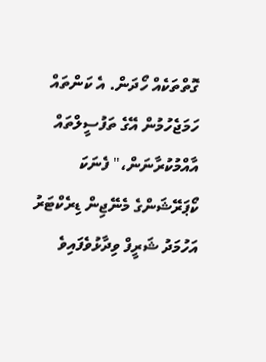ގޮތްތަކެއް ހޯދަން. އެ ކަންތައް ހަމަޖެހުމުން އޭގެ ތަފުސީލްތައް އާއްމުކުރާނަން،" ފެނަކަ ކޯޕަރޭޝަންގެ މެނޭޖިން ޑިރެކްޓަރު އަހުމަދު ޝަރީފް ވިދާޅުވެފައިވެ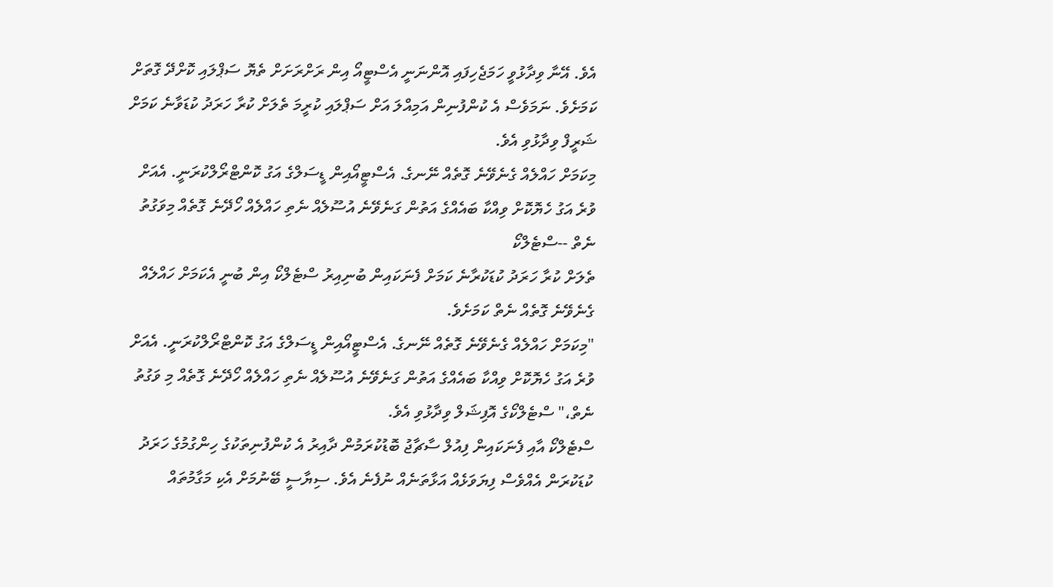އެވެ. އޭނާ ވިދާޅުވީ ހަމަޖެހިފައި އޮންނަނީ އެސްޓީއޯ އިން ރަށްރަށަށް ތެޔޮ ސަޕްލައި ކޮށްދޭ ގޮތަށް ކަމަށެވެ. ނަމަވެސް އެ ކުންފުނިން އަމިއްލަ އަށް ސަޕްލައި ކުރީމަ ތެލަށް ކުރާ ހަރަދު ކުޑަވާނެ ކަމަށް ޝަރީފް ވިދާޅުވި އެވެ.
މިކަމަށް ހައްލެއް ގެނެވޭނެ ގޮތެއް ނޭނގެ. އެސްޓީއޯއިން ޑީސަލްގެ އަގު ކޮންޓްރޯލްކުރަނީ. އެއަށް ވުރެ އަގު ހެޔޮކޮށް ވިއްކާ ބައެއްގެ އަތުން ގަނެވޭނެ އުސޫލެއް ނެތި ހައްލެއް ހޯދޭނެ ގޮތެއް މިވަގުތު ނެތް --ސްޓެލްކޯ
ތެލަށް ކުރާ ހަރަދު ކުޑަކުރާނެ ކަމަށް ފެނަކައިން ބުނިއިރު ސްޓެލްކޯ އިން ބުނީ އެކަމަށް ހައްލެއް ގެނެވޭނެ ގޮތެއް ނެތް ކަމަށެވެ.
"މިކަމަށް ހައްލެއް ގެނެވޭނެ ގޮތެއް ނޭނގެ. އެސްޓީއޯއިން ޑީސަލްގެ އަގު ކޮންޓްރޯލްކުރަނީ. އެއަށް ވުރެ އަގު ހެޔޮކޮށް ވިއްކާ ބައެއްގެ އަތުން ގަނެވޭނެ އުސޫލެއް ނެތި ހައްލެއް ހޯދޭނެ ގޮތެއް މި ވަގުތު ނެތް،" ސްޓެލްކޯގެ އޮފިޝަލް ވިދާޅުވި އެވެ.
ސްޓެލްކޯ އާއި ފެނަކައިން ފިއުލް ސާޗާޖު ބޮޑުކުރަމުން ދާއިރު އެ ކުންފުނިތަކުގެ ހިންގުމުގެ ހަރަދު ކުޑަކުރަން އެއްވެސް ފިޔަވަޅެއް އަޅާތަނެއް ނުފެނެ އެވެ. ސިޔާސީ ބޭނުމަށް އެކި މަގާމުތައް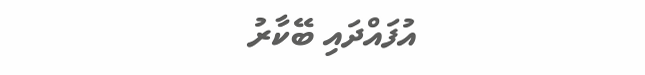އުފައްދައި ބޭކާރު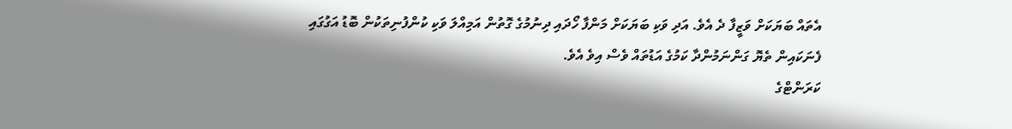އެތައް ބަޔަކަށް ވަޒީފާ ދެ އެވެ. އަދި ވަކި ބަޔަކަށް މަންފާ ހޯދައި ދިނުމުގެ ގޮތުން އަމިއްލަ ވަކި ކުންފުނިތަކުން ބޮޑު އަގުގައި ފެނަކައިން ތެޔޮ ގަންނަމުންދާ ކަމުގެ އަޑުތައް ވެސް އިވެ އެވެ.
ކަރަންޓްގެ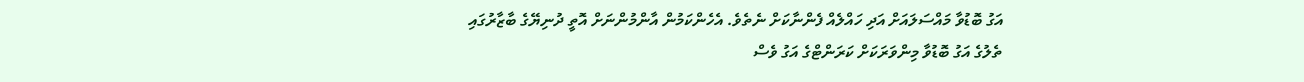އަގު ބޮޑުވާ މައްސަލައަށް އަދި ހައްލެއް ފެންނާކަށް ނެތެވެ. އެހެންކަމުން އާންމުންނަށް އޮތީ ދުނިޔޭގެ ބާޒާރުގައި ތެލުގެ އަގު ބޮޑުވާ މިންވަރަކަށް ކަރަންޓްގެ އަގު ވެސް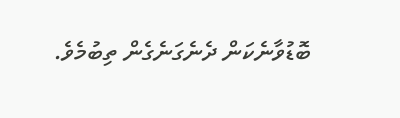ބޮޑުވާނެކަން ދެނެގަނެގެން ތިބުމެވެ.